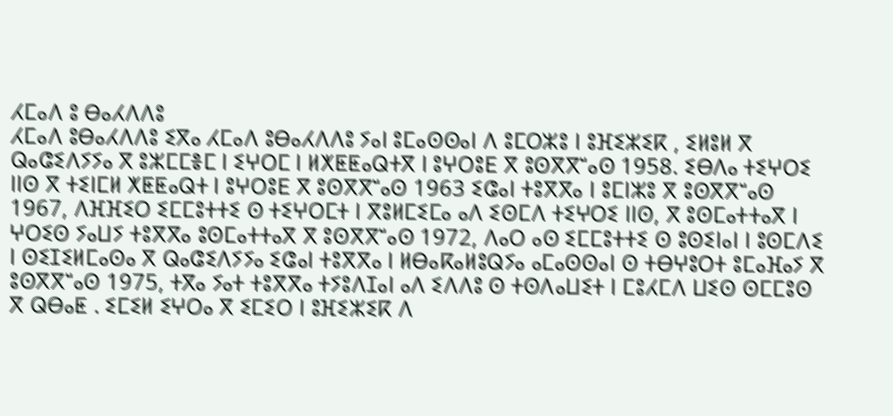ⵃⵎⴰⴷ ⵓ ⴱⴰⵃⴷⴷⵓ
ⵃⵎⴰⴷ ⵓⴱⴰⵃⴷⴷⵓ ⵉⴳⴰ ⵃⵎⴰⴷ ⵓⴱⴰⵃⴷⴷⵓ ⵢⴰⵏ ⵓⵎⴰⵙⵙⴰⵏ ⴷ ⵓⵎⵔⵣⵓ ⵏ ⵓⴼⵉⵣⵉⴽ , ⵉⵍⵓⵍ ⴳ ⵕⴰⵛⵉⴷⵢⵢⴰ ⴳ ⵓⵣⵎⵎⴻⵎ ⵏ ⵉⵖⵔⵎ ⵏ ⵍⵅⵟⵟⴰⵕⵜⴳ ⵏ ⵓⵖⵔⵓⴹ ⴳ ⵓⵙⴳⴳⵯⴰⵙ 1958. ⵉⴱⴷⴰ ⵜⵉⵖⵔⵉ ⵏⵏⵙ ⴳ ⵜⵉⵏⵎⵍ ⵅⵟⵟⴰⵕⵜ ⵏ ⵓⵖⵔⵓⴹ ⴳ ⵓⵙⴳⴳⵯⴰⵙ 1963 ⵉⵛⴰⵏ ⵜⵓⴳⴳⴰ ⵏ ⵓⵎⵏⵣⵓ ⴳ ⵓⵙⴳⴳⵯⴰⵙ 1967, ⴷⴼⴼⵉⵔ ⵉⵎⵎⵓⵜⵜⵉ ⵙ ⵜⵉⵖⵔⵎⵜ ⵏ ⴳⵓⵍⵎⵉⵎⴰ ⴰⴷ ⵉⵙⵎⴷ ⵜⵉⵖⵔⵉ ⵏⵏⵙ, ⴳ ⵓⵙⵎⴰⵜⵜⴰⴳ ⵏ ⵖⵔⵉⵙ ⵢⴰⵡⵢ ⵜⵓⴳⴳⴰ ⵓⵙⵎⴰⵜⵜⴰⴳ ⴳ ⵓⵙⴳⴳⵯⴰⵙ 1972, ⴷⴰⵔ ⴰⵙ ⵉⵎⵎⵓⵜⵜⵉ ⵙ ⵓⵙⵉⵏⴰⵏ ⵏ ⵓⵙⵎⴷⵉ ⵏ ⵙⵉⵊⵉⵍⵎⴰⵙⴰ ⴳ ⵕⴰⵛⵉⴷⵢⵢⴰ ⵉⵛⴰⵏ ⵜⵓⴳⴳⴰ ⵏ ⵍⴱⴰⴽⴰⵍⵓⵕⵢⴰ ⴰⵎⴰⵙⵙⴰⵏ ⵙ ⵜⴱⵖⵓⵔⵜ ⵓⵎⴰⴼⴰⵢ ⴳ ⵓⵙⴳⴳⵯⴰⵙ 1975, ⵜⴳⴰ ⵢⴰⵜ ⵜⵓⴳⴳⴰ ⵜⵢⵓⴷⵊⴰⵏ ⴰⴷ ⵉⴷⴷⵓ ⵙ ⵜⵙⴷⴰⵡⵉⵜ ⵏ ⵎⵓⵃⵎⴷ ⵡⵉⵙ ⵙⵎⵎⵓⵙ ⴳ ⵕⴱⴰⵟ . ⵉⵎⵉⵍ ⵉⵖⵔⴰ ⴳ ⵉⵎⵉⵔ ⵏ ⵓⴼⵉⵣⵉⴽ ⴷ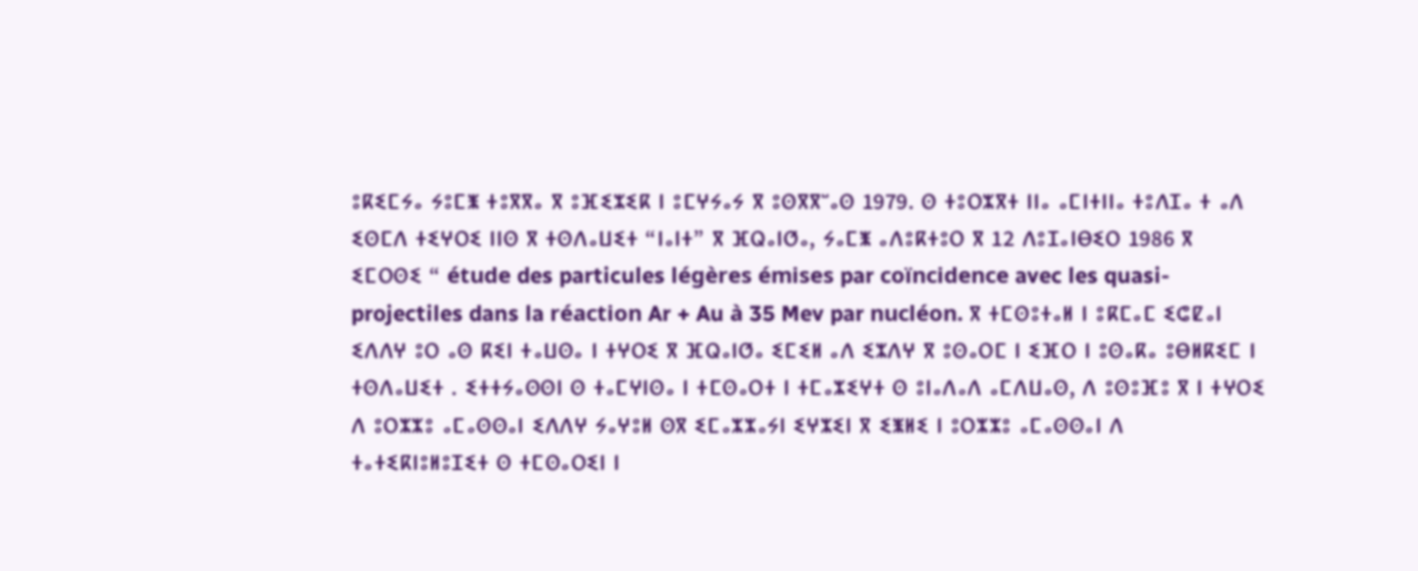ⵓⴽⵉⵎⵢⴰ ⵢⵓⵎⵥ ⵜⵓⴳⴳⴰ ⴳ ⵓⴼⵉⵣⵉⴽ ⵏ ⵓⵎⵖⵢⴰⵢ ⴳ ⵓⵙⴳⴳⵯⴰⵙ 1979. ⵙ ⵜⵓⵔⵣⴳⵜ ⵏⵏⴰ ⴰⵎⵏⵜⵏⵏⴰ ⵜⵓⴷⵊⴰ ⵜ ⴰⴷ ⵉⵙⵎⴷ ⵜⵉⵖⵔⵉ ⵏⵏⵙ ⴳ ⵜⵙⴷⴰⵡⵉⵜ “ⵏⴰⵏⵜ” ⴳ ⴼⵕⴰⵏⵚⴰ, ⵢⴰⵎⵥ ⴰⴷⵓⴽⵜⵓⵔ ⴳ 12 ⴷⵓⵊⴰⵏⴱⵉⵔ 1986 ⴳ ⵉⵎⵔⵙⵉ “ étude des particules légères émises par coïncidence avec les quasi-projectiles dans la réaction Ar + Au à 35 Mev par nucléon. ⴳ ⵜⵎⵙⵓⵜⴰⵍ ⵏ ⵓⴽⵎⴰⵎ ⵉⵛⵇⴰⵏ ⵉⴷⴷⵖ ⵓⵔ ⴰⵙ ⴽⵉⵏ ⵜⴰⵡⵙⴰ ⵏ ⵜⵖⵔⵉ ⴳ ⴼⵕⴰⵏⵚⴰ ⵉⵎⵉⵍ ⴰⴷ ⵉⵣⴷⵖ ⴳ ⵓⵙⴰⵔⵎ ⵏ ⵉⴼⵔ ⵏ ⵓⵙⴰⴽⴰ ⵓⴱⵍⴽⵉⵎ ⵏ ⵜⵙⴷⴰⵡⵉⵜ . ⵉⵜⵜⵢⴰⵙⵙⵏ ⵙ ⵜⴰⵎⵖⵏⵙⴰ ⵏ ⵜⵎⵙⴰⵔⵜ ⵏ ⵜⵎⴰⵣⵉⵖⵜ ⵙ ⵓⵏⴰⴷⴰⴷ ⴰⵎⴷⵡⴰⵙ, ⴷ ⵓⵙⵓⴼⵓ ⴳ ⵏ ⵜⵖⵔⵉ ⴷ ⵓⵔⵣⵣⵓ ⴰⵎⴰⵙⵙⴰⵏ ⵉⴷⴷⵖ ⵢⴰⵖⵓⵍ ⵙⴳ ⵉⵎⴰⵣⵣⴰⵢⵏ ⵉⵖⵣⵉⵏ ⴳ ⵉⵥⵍⵉ ⵏ ⵓⵔⵣⵣⵓ ⴰⵎⴰⵙⵙⴰⵏ ⴷ ⵜⴰⵜⵉⴽⵏⵓⵍⵓⵊⵉⵜ ⵙ ⵜⵎⵙⴰⵔⵉⵏ ⵏ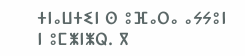ⵜⵏⴰⵡⵜⵉⵏ ⵙ ⵓⴼⴰⵔⴰ ⴰⵢⵢⵓⵏ ⵏ ⵓⵎⵥⵏⵥⵕ. ⴳ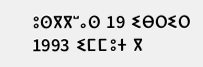ⵓⵙⴳⴳⵯⴰⵙ 19 ⵉⴱⵔⵉⵔ 1993 ⵉⵎⵎⵓⵜ ⴳ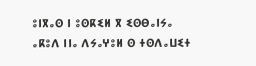ⵓⵏⴳⴰⵙ ⵏ ⵓⵙⴽⵉⵍ ⴳ ⵉⵙⴱⴰⵏⵢⴰ ⴰⴽⵓⴷ ⵏⵏⴰ ⴷⵢⴰⵖⵓⵍ ⵙ ⵜⵙⴷⴰⵡⵉⵜ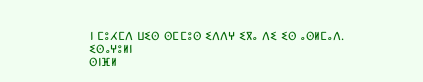ⵏ ⵎⵓⵃⵎⴷ ⵡⵉⵙ ⵙⵎⵎⵓⵙ ⵉⴷⴷⵖ ⵉⴳⴰ ⴷⵉ ⵉⵙ ⴰⵙⵍⵎⴰⴷ.
ⵉⵙⴰⵖⵓⵍⵏ
ⵙⵏⴼⵍ